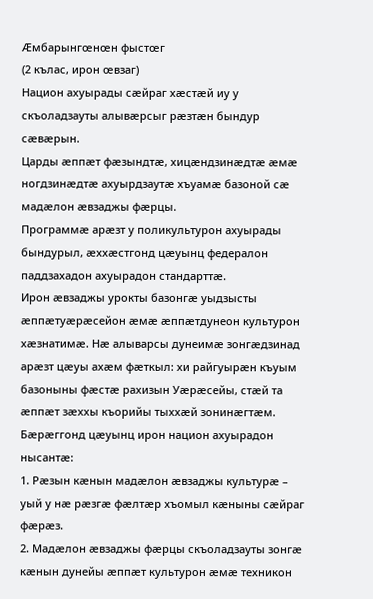Ӕмбарынгœнœн фыстœг
(2 кълас, ирон œвзаг)
Национ ахуырады сӕйраг хӕстӕй иу у скъоладзауты алывӕрсыг рӕзтӕн бындур сӕвӕрын.
Царды ӕппӕт фӕзындтӕ, хицӕндзинӕдтӕ ӕмӕ ногдзинӕдтӕ ахуырдзаутӕ хъуамӕ базоной сӕ мадӕлон ӕвзаджы фӕрцы.
Программӕ арӕзт у поликультурон ахуырады бындурыл, ӕххӕстгонд цӕуынц федералон паддзахадон ахуырадон стандарттӕ.
Ирон ӕвзаджы урокты базонгӕ уыдзысты ӕппӕтуӕрӕсейон ӕмӕ ӕппӕтдунеон культурон хӕзнатимӕ. Нӕ алыварсы дунеимӕ зонгӕдзинад арӕзт цӕуы ахӕм фӕткыл: хи райгуырӕн къуым базоныны фӕстӕ рахизын Уӕрӕсейы, стӕй та ӕппӕт зӕххы къорийы тыххӕй зонинӕгтӕм.
Бӕрӕггонд цӕуынц ирон национ ахуырадон нысантӕ:
1. Рӕзын кӕнын мадӕлон ӕвзаджы культурӕ – уый у нӕ рӕзгӕ фӕлтӕр хъомыл кӕныны сӕйраг фӕрӕз.
2. Мадӕлон ӕвзаджы фӕрцы скъоладзауты зонгӕ кӕнын дунейы ӕппӕт культурон ӕмӕ техникон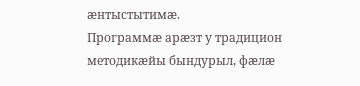ӕнтыстытимӕ.
Программӕ арӕзт у традицион методикӕйы бындурыл, фӕлӕ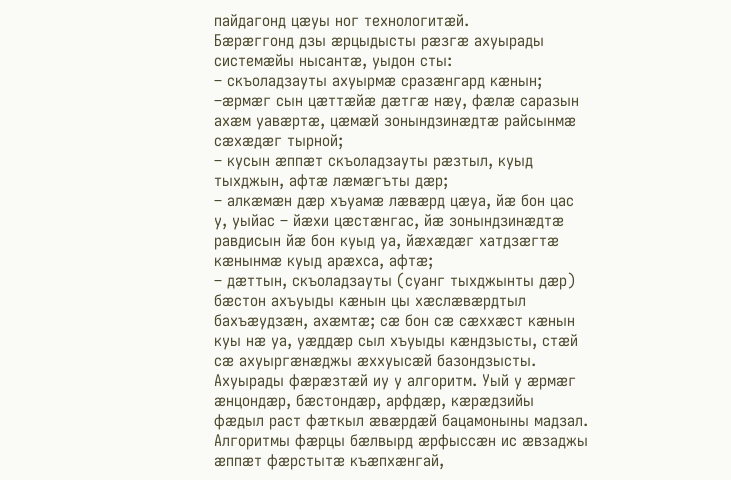пайдагонд цӕуы ног технологитӕй.
Бӕрӕггонд дзы ӕрцыдысты рӕзгӕ ахуырады системӕйы нысантӕ, уыдон сты:
– скъоладзауты ахуырмӕ сразӕнгард кӕнын;
–ӕрмӕг сын цӕттӕйӕ дӕтгӕ нӕу, фӕлӕ саразын ахӕм уавӕртӕ, цӕмӕй зонындзинӕдтӕ райсынмӕ сӕхӕдӕг тырной;
– кусын ӕппӕт скъоладзауты рӕзтыл, куыд тыхджын, афтӕ лӕмӕгъты дӕр;
– алкӕмӕн дӕр хъуамӕ лӕвӕрд цӕуа, йӕ бон цас у, уыйас – йӕхи цӕстӕнгас, йӕ зонындзинӕдтӕ равдисын йӕ бон куыд уа, йӕхӕдӕг хатдзӕгтӕ кӕнынмӕ куыд арӕхса, афтӕ;
– дӕттын, скъоладзауты (суанг тыхджынты дӕр) бӕстон ахъуыды кӕнын цы хӕслӕвӕрдтыл бахъӕудзӕн, ахӕмтӕ; сӕ бон сӕ сӕххӕст кӕнын куы нӕ уа, уӕддӕр сыл хъуыды кӕндзысты, стӕй сӕ ахуыргӕнӕджы ӕххуысӕй базондзысты.
Ахуырады фӕрӕзтӕй иу у алгоритм. Уый у ӕрмӕг ӕнцондӕр, бӕстондӕр, арфдӕр, кӕрӕдзийы фӕдыл раст фӕткыл ӕвӕрдӕй бацамоныны мадзал. Алгоритмы фӕрцы бӕлвырд ӕрфыссӕн ис ӕвзаджы ӕппӕт фӕрстытӕ къӕпхӕнгай,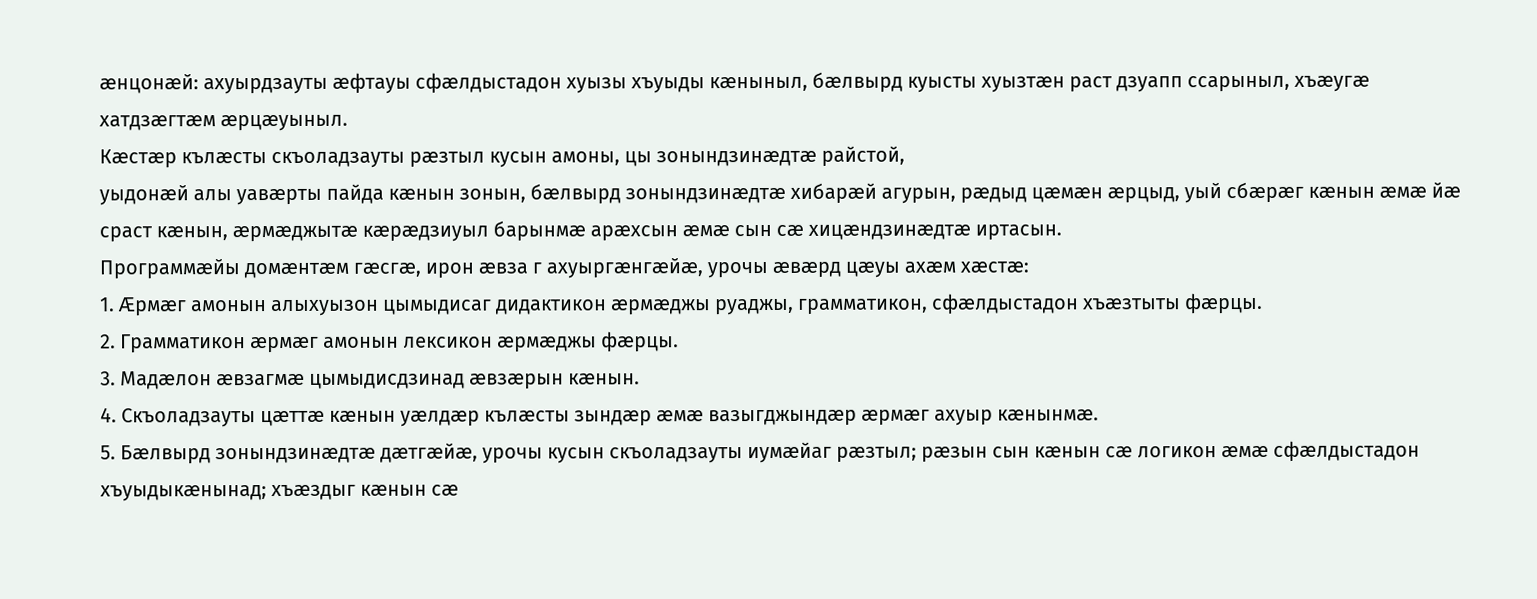ӕнцонӕй: ахуырдзауты ӕфтауы сфӕлдыстадон хуызы хъуыды кӕныныл, бӕлвырд куысты хуызтӕн раст дзуапп ссарыныл, хъӕугӕ хатдзӕгтӕм ӕрцӕуыныл.
Кӕстӕр кълӕсты скъоладзауты рӕзтыл кусын амоны, цы зонындзинӕдтӕ райстой,
уыдонӕй алы уавӕрты пайда кӕнын зонын, бӕлвырд зонындзинӕдтӕ хибарӕй агурын, рӕдыд цӕмӕн ӕрцыд, уый сбӕрӕг кӕнын ӕмӕ йӕ сраст кӕнын, ӕрмӕджытӕ кӕрӕдзиуыл барынмӕ арӕхсын ӕмӕ сын сӕ хицӕндзинӕдтӕ иртасын.
Программӕйы домӕнтӕм гӕсгӕ, ирон ӕвза г ахуыргӕнгӕйӕ, урочы ӕвӕрд цӕуы ахӕм хӕстӕ:
1. Ӕрмӕг амонын алыхуызон цымыдисаг дидактикон ӕрмӕджы руаджы, грамматикон, сфӕлдыстадон хъӕзтыты фӕрцы.
2. Грамматикон ӕрмӕг амонын лексикон ӕрмӕджы фӕрцы.
3. Мадӕлон ӕвзагмӕ цымыдисдзинад ӕвзӕрын кӕнын.
4. Скъоладзауты цӕттӕ кӕнын уӕлдӕр кълӕсты зындӕр ӕмӕ вазыгджындӕр ӕрмӕг ахуыр кӕнынмӕ.
5. Бӕлвырд зонындзинӕдтӕ дӕтгӕйӕ, урочы кусын скъоладзауты иумӕйаг рӕзтыл; рӕзын сын кӕнын сӕ логикон ӕмӕ сфӕлдыстадон хъуыдыкӕнынад; хъӕздыг кӕнын сӕ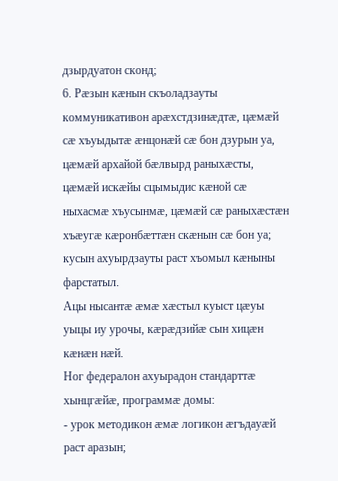дзырдуатон сконд;
6. Рӕзын кӕнын скъоладзауты коммуникативон арӕхстдзинӕдтӕ, цӕмӕй сӕ хъуыдытӕ ӕнцонӕй сӕ бон дзурын уа, цӕмӕй архайой бӕлвырд раныхӕсты, цӕмӕй искӕйы сцымыдис кӕной сӕ ныхасмӕ хъусынмӕ, цӕмӕй сӕ раныхӕстӕн хъӕугӕ кӕронбӕттӕн скӕнын сӕ бон уа; кусын ахуырдзауты раст хъомыл кӕныны фарстатыл.
Ацы нысантӕ ӕмӕ хӕстыл куыст цӕуы уыцы иу урочы, кӕрӕдзийӕ сын хицӕн кӕнӕн нӕй.
Ног федералон ахуырадон стандарттӕ хынцгӕйӕ, программӕ домы:
- урок методикон ӕмӕ логикон ӕгъдауӕй раст аразын;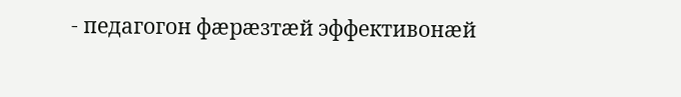- педагогон фӕрӕзтӕй эффективонӕй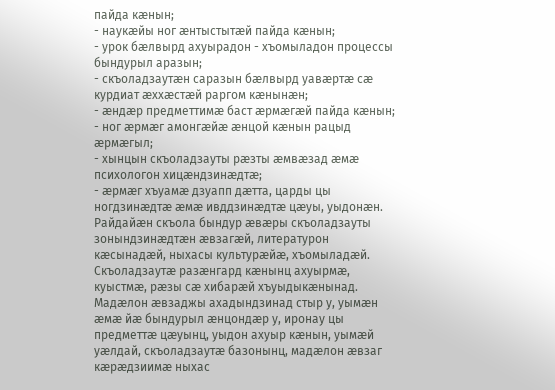пайда кӕнын;
- наукӕйы ног ӕнтыстытӕй пайда кӕнын;
- урок бӕлвырд ахуырадон - хъомыладон процессы бындурыл аразын;
- скъоладзаутӕн саразын бӕлвырд уавӕртӕ сӕ курдиат ӕххӕстӕй раргом кӕнынӕн;
- ӕндӕр предметтимӕ баст ӕрмӕгӕй пайда кӕнын;
- ног ӕрмӕг амонгӕйӕ ӕнцой кӕнын рацыд ӕрмӕгыл;
- хынцын скъоладзауты рӕзты ӕмвӕзад ӕмӕ психологон хицӕндзинӕдтӕ;
- ӕрмӕг хъуамӕ дзуапп дӕтта, царды цы ногдзинӕдтӕ ӕмӕ ивддзинӕдтӕ цӕуы, уыдонӕн.
Райдайæн скъола бындур æвæры скъоладзауты зонындзинæдтæн æвзагæй, литературон кæсынадæй, ныхасы культурæйæ, хъомыладæй. Скъоладзаутæ разæнгард кæнынц ахуырмæ, куыстмæ, рæзы сæ хибарæй хъуыдыкæнынад.
Мадæлон æвзаджы ахадындзинад стыр у, уымæн æмæ йæ бындурыл æнцондæр у, иронау цы предметтæ цæуынц, уыдон ахуыр кæнын, уымæй уæлдай, скъоладзаутæ базонынц, мадæлон æвзаг кæрæдзиимæ ныхас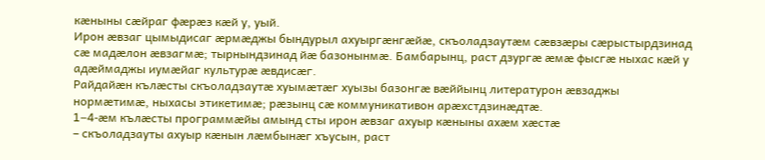кæныны сæйраг фæрæз кæй у, уый.
Ирон ӕвзаг цымыдисаг ӕрмӕджы бындурыл ахуыргӕнгӕйӕ, скъоладзаутӕм сӕвзӕры сӕрыстырдзинад сӕ мадӕлон ӕвзагмӕ; тырнындзинад йӕ базонынмӕ. Бамбарынц, раст дзургӕ ӕмӕ фысгӕ ныхас кӕй у адӕймаджы иумӕйаг культурӕ ӕвдисӕг.
Райдайӕн кълӕсты скъоладзаутӕ хуымӕтӕг хуызы базонгӕ вӕййынц литературон ӕвзаджы нормӕтимӕ, ныхасы этикетимӕ; рӕзынц сӕ коммуникативон арӕхстдзинӕдтӕ.
1–4-æм кълæсты программæйы амынд сты ирон æвзаг ахуыр кæныны ахæм хæстæ
– скъоладзауты ахуыр кæнын лæмбынæг хъусын, раст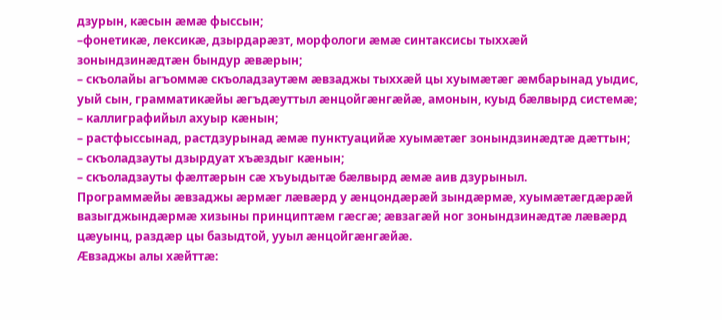дзурын, кæсын æмæ фыссын;
–фонетикæ, лексикæ, дзырдарæзт, морфологи æмæ синтаксисы тыххæй зонындзинæдтæн бындур æвæрын;
– скъолайы агъоммæ скъоладзаутæм ӕвзаджы тыххӕй цы хуымæтæг æмбарынад уыдис, уый сын, грамматикæйы æгъдæуттыл æнцойгæнгæйæ, амонын, куыд бӕлвырд системæ;
– каллиграфийыл ахуыр кæнын;
– растфыссынад, растдзурынад æмæ пунктуацийæ хуымæтæг зонындзинæдтæ дæттын;
– скъоладзауты дзырдуат хъæздыг кæнын;
– скъоладзауты фæлтæрын сæ хъуыдытæ бæлвырд æмæ аив дзурыныл.
Программæйы æвзаджы æрмæг лæвæрд у æнцондæрæй зындæрмæ, хуымæтæгдæрæй вазыгджындæрмæ хизыны принциптæм гæсгæ; æвзагæй ног зонындзинæдтæ лæвæрд цæуынц, раздæр цы базыдтой, ууыл æнцойгæнгæйæ.
Æвзаджы алы хæйттæ: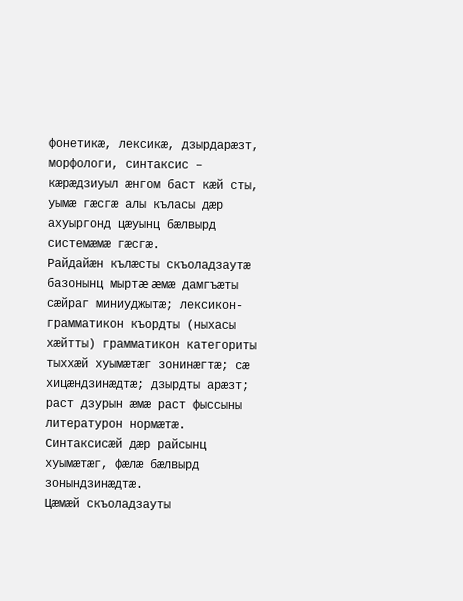фонетикæ, лексикæ, дзырдарæзт, морфологи, синтаксис – кæрæдзиуыл æнгом баст кæй сты, уымæ гæсгæ алы къласы дæр ахуыргонд цæуынц бæлвырд системæмӕ гӕсгӕ.
Райдайæн кълæсты скъоладзаутæ базонынц мыртæ æмæ дамгъæты сæйраг миниуджытæ; лексикон-грамматикон къордты (ныхасы хæйтты) грамматикон категориты тыххæй хуымӕтӕг зонинӕгтӕ; сæ хицæндзинæдтæ; дзырдты арæзт; раст дзурын æмæ раст фыссыны литературон нормæтæ. Синтаксисæй дæр райсынц хуымæтæг, фæлæ бæлвырд зонындзинæдтæ.
Цæмæй скъоладзауты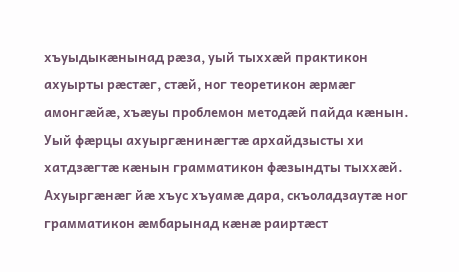хъуыдыкæнынад рæза, уый тыххæй практикон ахуырты рæстæг, стæй, ног теоретикон æрмæг амонгæйæ, хъæуы проблемон методæй пайда кæнын. Уый фæрцы ахуыргæнинæгтæ архайдзысты хи хатдзæгтæ кæнын грамматикон фæзындты тыххæй.
Ахуыргæнæг йæ хъус хъуамæ дара, скъоладзаутæ ног грамматикон æмбарынад кæнæ раиртæст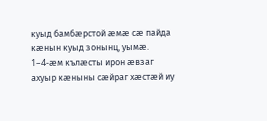куыд бамбæрстой æмæ сæ пайда кӕнын куыд зонынц, уымæ.
1–4-æм кълæсты ирон æвзаг ахуыр кæныны сæйраг хæстæй иу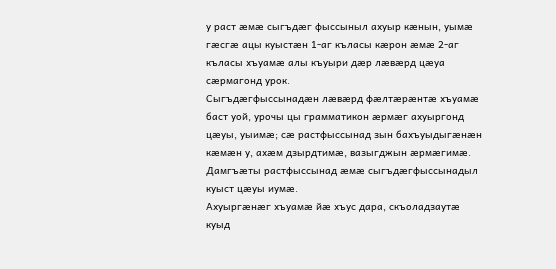у раст æмæ сыгъдæг фыссыныл ахуыр кæнын, уымæ гæсгæ ацы куыстæн 1-аг къласы кæрон æмæ 2-аг къласы хъуамæ алы къуыри дæр лæвæрд цæуа сæрмагонд урок.
Сыгъдæгфыссынадæн лæвæрд фæлтæрæнтæ хъуамæ баст уой, урочы цы грамматикон æрмæг ахуыргонд цæуы, уыимæ; сæ растфыссынад зын бахъуыдыгæнæн кæмæн у, ахæм дзырдтимæ, вазыгджын æрмæгимæ. Дамгъæты растфыссынад æмæ сыгъдæгфыссынадыл куыст цæуы иумæ.
Ахуыргæнæг хъуамæ йæ хъус дара, скъоладзаутæ куыд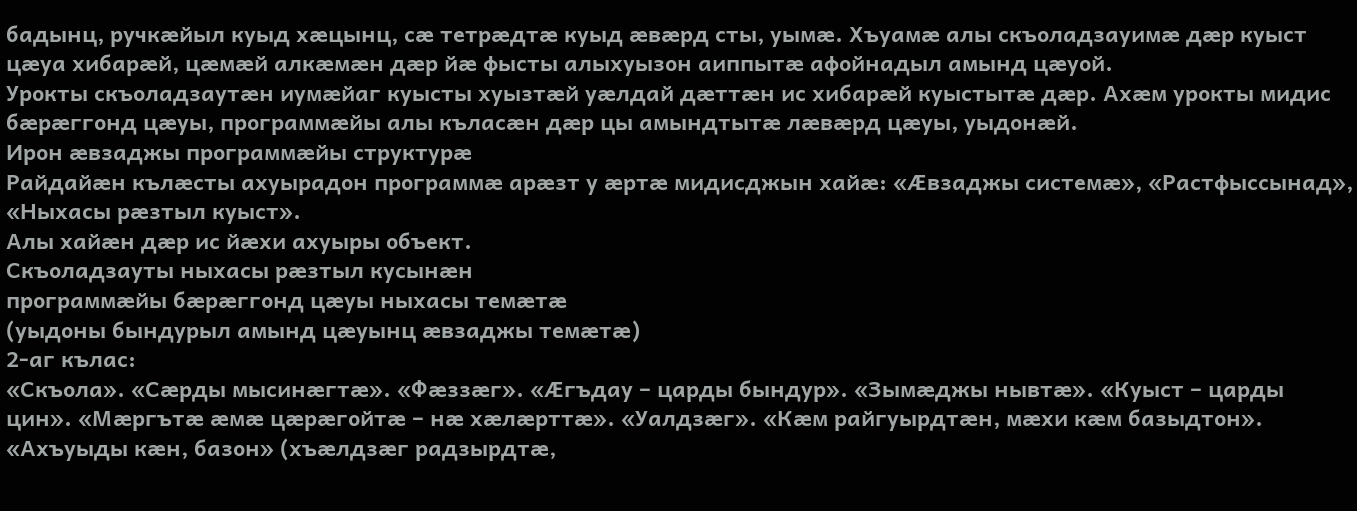бадынц, ручкæйыл куыд хæцынц, сæ тетрæдтæ куыд æвæрд сты, уымæ. Хъуамæ алы скъоладзауимæ дæр куыст цæуа хибарæй, цæмæй алкæмæн дæр йæ фысты алыхуызон аиппытæ афойнадыл амынд цæуой.
Урокты скъоладзаутæн иумæйаг куысты хуызтæй уæлдай дæттæн ис хибарæй куыстытæ дæр. Ахæм урокты мидис бæрæггонд цæуы, программæйы алы къласæн дæр цы амындтытæ лæвæрд цæуы, уыдонæй.
Ирон ӕвзаджы программӕйы структурӕ
Райдайæн кълæсты ахуырадон программæ арӕзт у ӕртӕ мидисджын хайӕ: «Ӕвзаджы системӕ», «Растфыссынад», «Ныхасы рӕзтыл куыст».
Алы хайӕн дӕр ис йӕхи ахуыры объект.
Скъоладзауты ныхасы рӕзтыл кусынӕн
программӕйы бӕрӕггонд цӕуы ныхасы темӕтӕ
(уыдоны бындурыл амынд цӕуынц ӕвзаджы темӕтӕ)
2-аг кълас:
«Скъола». «Сӕрды мысинӕгтӕ». «Фӕззӕг». «Ӕгъдау – царды бындур». «Зымӕджы нывтӕ». «Куыст – царды цин». «Мӕргътӕ ӕмӕ цӕрӕгойтӕ – нӕ хӕлӕрттӕ». «Уалдзӕг». «Кӕм райгуырдтӕн, мӕхи кӕм базыдтон». «Ахъуыды кӕн, базон» (хъӕлдзӕг радзырдтӕ,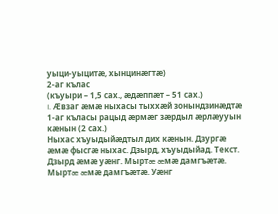уыци-уыцитӕ, хынцинӕгтӕ)
2-аг кълас
(къуыри – 1,5 сах., æдæппæт – 51 сах.)
I. Æвзаг æмæ ныхасы тыххæй зонындзинӕдтæ
1-аг къласы рацыд æрмæг зæрдыл æрлæууын кæнын (2 сах.)
Ныхас хъуыдыйæдтыл дих кæнын. Дзургæ æмæ фысгæ ныхас. Дзырд, хъуыдыйад. Текст. Дзырд æмæ уæнг. Мыртæ æмæ дамгъæтæ.
Мыртæ æмæ дамгъæтæ. Уæнг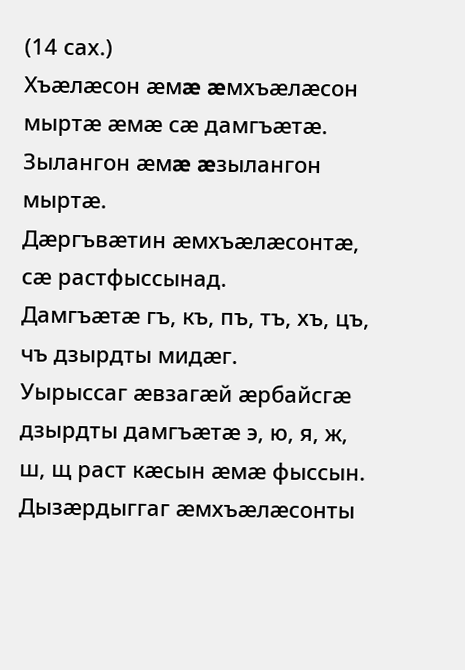(14 сах.)
Хъæлæсон æмæ æмхъæлæсон мыртæ ӕмӕ сӕ дамгъӕтӕ.
Зылангон æмæ æзылангон мыртæ.
Дæргъвæтин æмхъæлæсонтæ, сæ растфыссынад.
Дамгъæтæ гъ, къ, пъ, тъ, хъ, цъ, чъ дзырдты мидæг.
Уырыссаг æвзагæй æрбайсгæ дзырдты дамгъæтæ э, ю, я, ж, ш, щ раст кæсын æмæ фыссын.
Дызæрдыггаг æмхъæлæсонты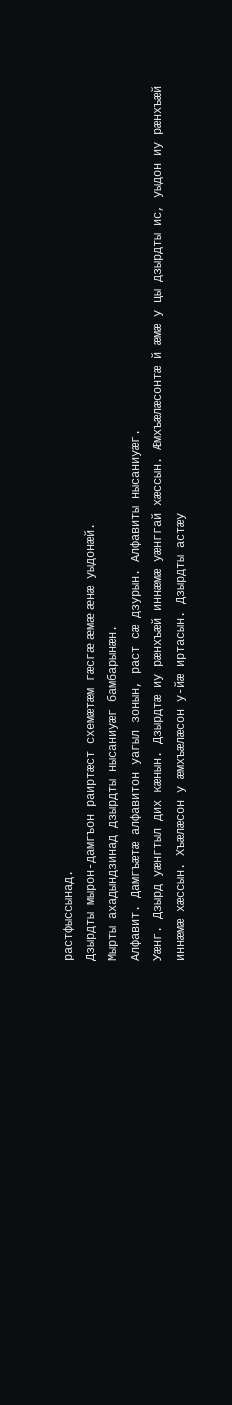растфыссынад.
Дзырдты мырон-дамгъон раиртæст схемæтæм гæсгæ æмæ æнæ уыдонæй.
Мырты ахадындзинад дзырдты нысаниуæг бамбарынæн.
Алфавит. Дамгъæтæ алфавитон уагыл зонын, раст сæ дзурын. Алфавиты нысаниуæг.
Уæнг. Дзырд уæнгтыл дих кæнын. Дзырдтæ иу рæнхъæй иннæмæ уæнггай хæссын. Æмхъæлæсонтæ й æмæ у цы дзырдты ис, уыдон иу рæнхъæй иннæмæ хæссын. Хъæлæсон у æмхъæлæсон у-йæ иртасын. Дзырдты астæу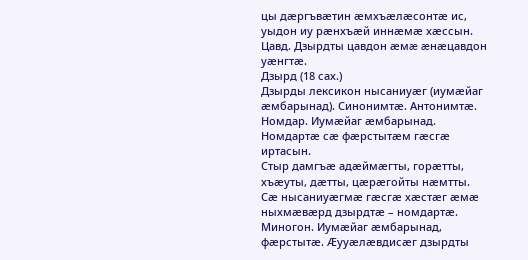цы дæргъвæтин æмхъæлæсонтæ ис, уыдон иу рæнхъæй иннæмæ хæссын.
Цавд. Дзырдты цавдон æмæ æнæцавдон уæнгтæ.
Дзырд (18 сах.)
Дзырды лексикон нысаниуӕг (иумæйаг æмбарынад). Синонимтæ. Антонимтæ.
Номдар. Иумæйаг æмбарынад. Номдартæ сæ фæрстытæм гæсгæ иртасын.
Стыр дамгъæ адæймæгты, горæтты, хъæуты, дæтты, цæрæгойты нæмтты.
Сæ нысаниуæгмæ гæсгæ хæстæг æмæ ныхмæвæрд дзырдтæ – номдартæ.
Миногон. Иумæйаг æмбарынад, фæрстытæ. Æууæлæвдисæг дзырдты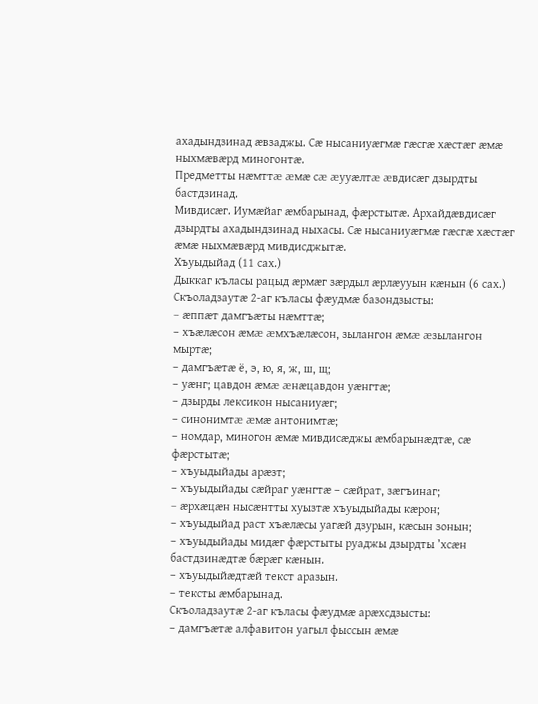ахадындзинад æвзаджы. Сæ нысаниуæгмæ гæсгæ хæстæг æмæ ныхмæвæрд миногонтæ.
Предметты нæмттæ æмæ сæ æууæлтæ æвдисæг дзырдты бастдзинад.
Мивдисæг. Иумæйаг æмбарынад, фæрстытæ. Архайдæвдисæг дзырдты ахадындзинад ныхасы. Сæ нысаниуæгмæ гæсгæ хæстæг æмæ ныхмæвæрд мивдисджытæ.
Хъуыдыйад (11 сах.)
Дыккаг къласы рацыд æрмæг зæрдыл æрлæууын кæнын (6 сах.)
Скъоладзаутæ 2-аг къласы фӕудмӕ базондзысты:
– æппæт дамгъæты нæмттæ;
– хъæлæсон æмæ æмхъæлæсон, зылангон æмæ æзылангон мыртæ;
– дамгъæтæ ё, э, ю, я, ж, ш, щ;
– уæнг; цавдон æмæ æнæцавдон уæнгтæ;
– дзырды лексикон нысаниуæг;
– синонимтæ æмæ антонимтæ;
– номдар, миногон æмæ мивдисæджы æмбарынæдтæ, сæ фæрстытæ;
– хъуыдыйады арæзт;
– хъуыдыйады сæйраг уæнгтæ – сӕйрат, зӕгъинаг;
– æрхæцæн нысæнтты хуызтæ хъуыдыйады кæрон;
– хъуыдыйад раст хъæлæсы уагæй дзурын, кæсын зонын;
– хъуыдыйады мидæг фæрстыты руаджы дзырдты ’хсæн бастдзинæдтæ бæрæг кæнын.
– хъуыдыйæдтæй текст аразын.
– тексты æмбарынад.
Скъоладзаутæ 2-аг къласы фӕудмӕ арӕхсдзысты:
– дамгъæтæ алфавитон уагыл фыссын æмæ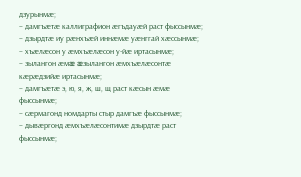дзурынмæ;
– дамгъæтæ каллиграфион æгъдауæй раст фыссынмæ;
– дзырдтæ иу рæнхъæй иннæмæ уæнггай хæссынмæ;
– хъæлæсон у æмхъæлæсон у-йæ иртасынмæ;
– зылангон æмæ æзылангон æмхъæлæсонтæ кæрæдзийæ иртасынмæ;
– дамгъæтæ э, ю, я, ж, ш, щ раст кæсын æмæ фыссынмæ;
– сæрмагонд номдарты стыр дамгъæ фыссынмæ;
– дывæргонд æмхъæлæсонтимæ дзырдтæ раст фыссынмæ;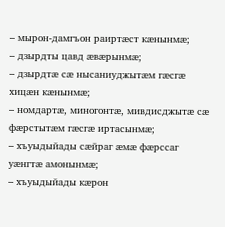– мырон-дамгъон раиртæст кæнынмæ;
– дзырдты цавд æвæрынмæ;
– дзырдтæ сæ нысаниуджытæм гæсгæ хицæн кæнынмæ;
– номдартæ, миногонтæ, мивдисджытæ сæ фæрстытæм гæсгæ иртасынмæ;
– хъуыдыйады сæйраг æмæ фæрссаг уæнгтæ амонынмæ;
– хъуыдыйады кæрон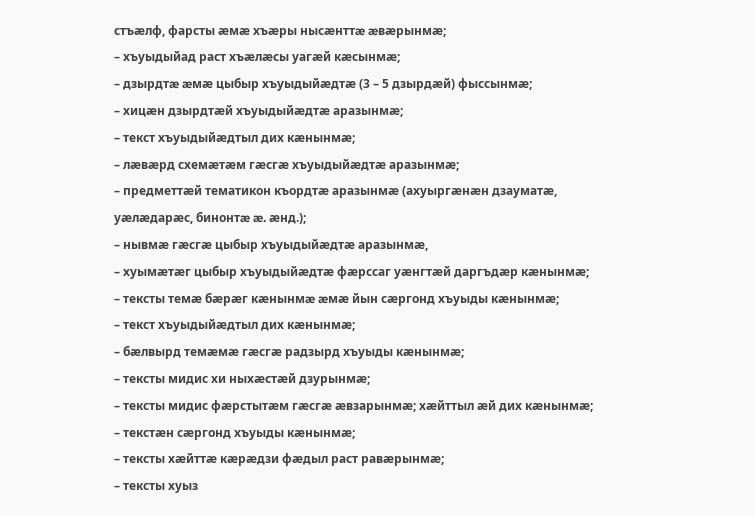стъæлф, фарсты æмæ хъæры нысæнттæ æвæрынмæ;
– хъуыдыйад раст хъæлæсы уагæй кæсынмæ;
– дзырдтæ æмæ цыбыр хъуыдыйæдтæ (3 – 5 дзырдæй) фыссынмæ;
– хицæн дзырдтæй хъуыдыйæдтæ аразынмæ;
– текст хъуыдыйæдтыл дих кæнынмӕ;
– лæвæрд схемæтæм гæсгæ хъуыдыйæдтæ аразынмӕ;
– предметтæй тематикон къордтæ аразынмӕ (ахуыргæнæн дзауматæ,
уæлæдарæс, бинонтæ æ. æнд.);
– нывмæ гæсгæ цыбыр хъуыдыйæдтæ аразынмӕ,
– хуымæтæг цыбыр хъуыдыйæдтæ фӕрссаг уӕнгтӕй даргъдæр кæнынмӕ;
– тексты темæ бæрæг кæнынмæ æмæ йын сæргонд хъуыды кæнынмæ;
– текст хъуыдыйæдтыл дих кæнынмæ;
– бæлвырд темæмæ гæсгæ радзырд хъуыды кæнынмæ;
– тексты мидис хи ныхæстæй дзурынмæ;
– тексты мидис фæрстытæм гæсгæ ӕвзарынмӕ; хæйттыл æй дих кæнынмӕ;
– текстӕн сæргонд хъуыды кæнынмӕ;
– тексты хæйттӕ кæрæдзи фæдыл раст равӕрынмӕ;
– тексты хуыз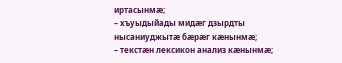иртасынмӕ;
– хъуыдыйады мидæг дзырдты нысаниуджытæ бæрæг кæнынмӕ;
– текстæн лексикон анализ кæнынмӕ;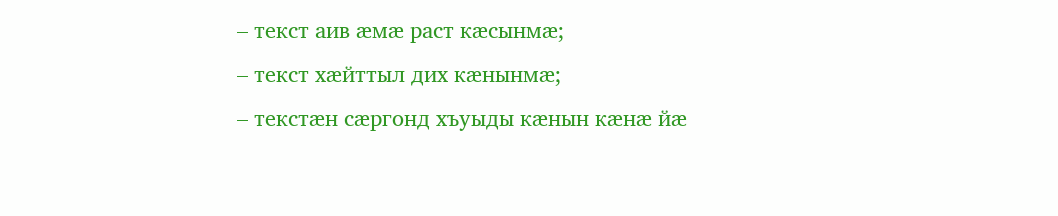– текст аив æмæ раст кæсынмӕ;
– текст хæйттыл дих кæнынмӕ;
– текстæн сæргонд хъуыды кæнын кæнæ йæ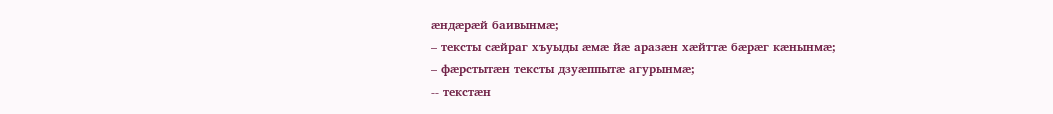ӕндӕрӕй баивынмӕ;
– тексты сæйраг хъуыды æмæ йæ аразæн хæйттæ бæрæг кæнынмӕ;
– фæрстытæн тексты дзуæппытæ агурынмӕ;
-- текстæн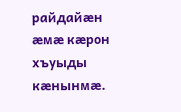райдайæн æмæ кæрон хъуыды кæнынмӕ.